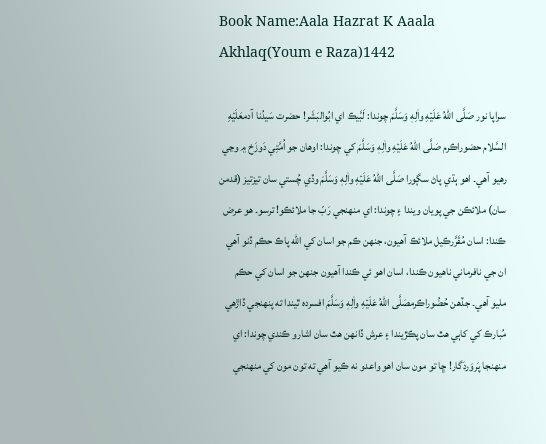Book Name:Aala Hazrat K Aaala Akhlaq(Youm e Raza)1442

سراپا نور صَلَّى اللّٰهُ عَلَيۡهِ واٰلِهٖ وَسَلَّمَ چوندا: لَبَّيڪ اي ابُوالبَشَر! حضرت سَيدُنا آدمعَلَيۡهِ السَّلام حضوراڪرم صَلَّى اللّٰهُ عَلَيۡهِ واٰلِهٖ وَسَلَّمَ کي چوندا: اوهان جو اُمَّتِي دَوزَخ ۾ وڃي رهيو آهي۔ اهو ٻڌي پاڻ سڳورا صَلَّى اللّٰهُ عَلَيۡهِ واٰلِهٖ وَسَلَّمَ وڏي چُستي سان تيزتيز (قدمن سان) ملائڪن جي پويان ويندا ۽ چوندا: اي منهنجي رَبّ جا ملائڪو! ترسو۔ هو عرض ڪندا: اسان مُقَرَّرڪيل ملائڪ آهيون، جنهن ڪم جو اسان کي الله پاڪ حڪم ڏنو آهي ان جي نافرماني ناهيون ڪندا، اسان اهو ئي ڪندا آهيون جنهن جو اسان کي حڪم مليو آهي۔ جڏهن حُضُوراڪرمصَلَّى اللّٰهُ عَلَيۡهِ واٰلِهٖ وَسَلَّمَ افسرده ٿيندا ته پنهنجي ڏاڙھي مُبارڪ کي کاٻي هٿ سان پڪڙيندا ۽ عرش ڏانهن هٿ سان اشارو ڪندي چوندا: اي منهنجا پَروَردَگار! ڇا تو مون سان اهو واعدو نه ڪيو آهي ته تون مون کي منهنجي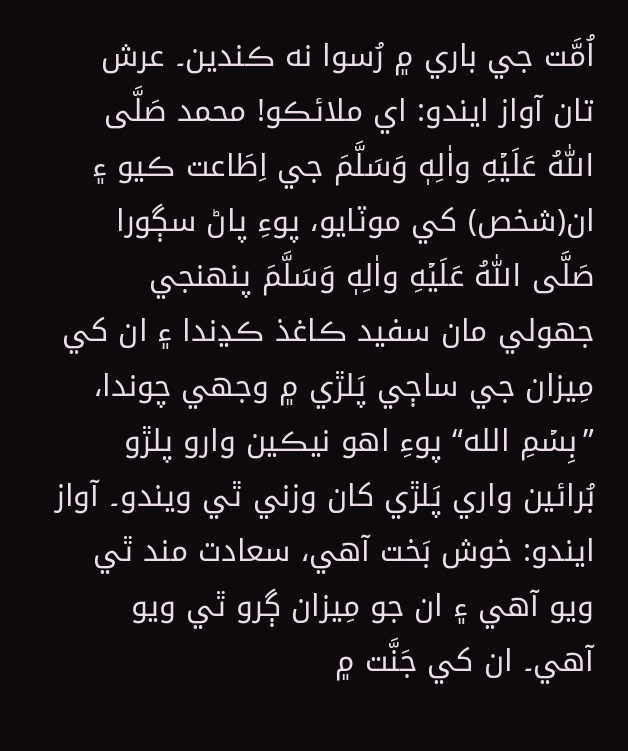اُمَّت جي باري ۾ رُسوا نه ڪندين۔ عرش تان آواز ايندو: اي ملائڪو! محمد صَلَّى اللّٰهُ عَلَيۡهِ واٰلِهٖ وَسَلَّمَ جي اِطَاعت ڪيو ۽ ان(شخص) کي موٽايو، پوءِ پاڻ سڳورا صَلَّى اللّٰهُ عَلَيۡهِ واٰلِهٖ وَسَلَّمَ پنهنجي جھولي مان سفيد ڪاغذ ڪڍندا ۽ ان کي مِيزان جي ساڄي پَلڙي ۾ وجھي چوندا، ”بِسۡمِ الله“ پوءِ اهو نيڪين وارو پلڙو بُرائين واري پَلڙي کان وزني ٿي ويندو۔ آواز ايندو: خوش بَخت آهي، سعادت مند ٿي ويو آهي ۽ ان جو مِيزان ڳرو ٿي ويو آهي۔ ان کي جَنَّت ۾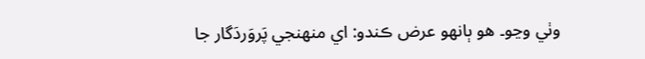وٺي وڃو۔ هو ٻانهو عرض ڪندو: اي منهنجي پَروَردَگار جا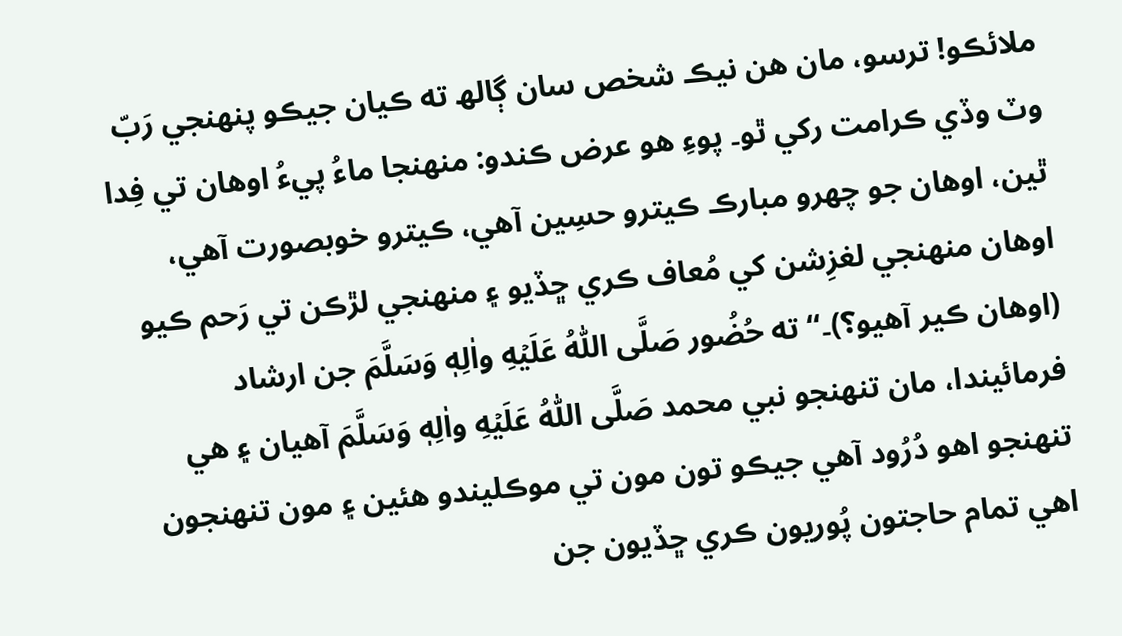ملائڪو! ترسو، مان هن نيڪ شخص سان ڳالھ ته ڪيان جيڪو پنهنجي رَبّ وٽ وڏي ڪرامت رکي ٿو۔ پوءِ هو عرض ڪندو: منهنجا ماءُ پيءُ اوهان تي فِدا ٿين، اوهان جو چهرو مبارڪ ڪيترو حسِين آهي، ڪيترو خوبصورت آهي، اوهان منهنجي لغزِشن کي مُعاف ڪري ڇڏيو ۽ منهنجي لڙڪن تي رَحم ڪيو (اوهان ڪير آهيو؟)۔‘‘ته حُضُور صَلَّى اللّٰهُ عَلَيۡهِ واٰلِهٖ وَسَلَّمَ جن ارشاد فرمائيندا، مان تنهنجو نبي محمد صَلَّى اللّٰهُ عَلَيۡهِ واٰلِهٖ وَسَلَّمَ آهيان ۽ هي تنهنجو اهو دُرُود آهي جيڪو تون مون تي موڪليندو هئين ۽ مون تنهنجون اهي تمام حاجتون پُوريون ڪري ڇڏيون جن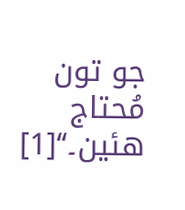جو تون مُحتاج هئين۔‘‘[1]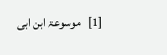[1]   موسوعۃ ابن ابی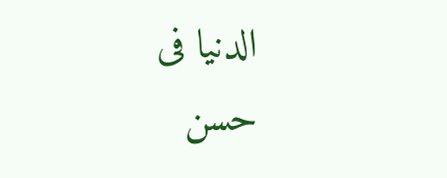الدنیا فی حسن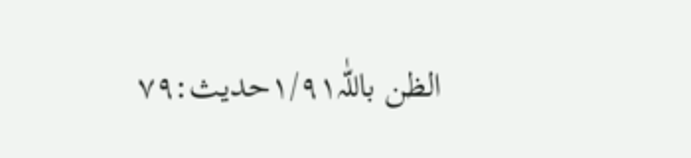الظن باللّٰہ۱/۹۱حدیث:۷۹